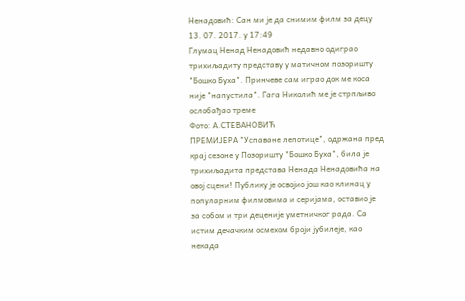Ненадовић: Сан ми је да снимим филм за децу
13. 07. 2017. у 17:49
Глумац Ненад Ненадовић недавно одиграо трихиљадиту представу у матичном позоришту "Бошко Буха". Принчеве сам играо док ме коса није "напустила". Гага Николић ме је стрпљиво ослобађао треме
Фото: А.СТЕВАНОВИЋ
ПРЕМИЈЕРА "Успаване лепотице", одржана пред крај сезоне у Позоришту "Бошко Буха", била је трихиљадита представа Ненада Ненадовића на овој сцени! Публику је освојио још као клинац у популарним филмовима и серијама, оставио је за собом и три деценије уметничког рада. Са истим дечачким осмехом броји јубилеје, као некада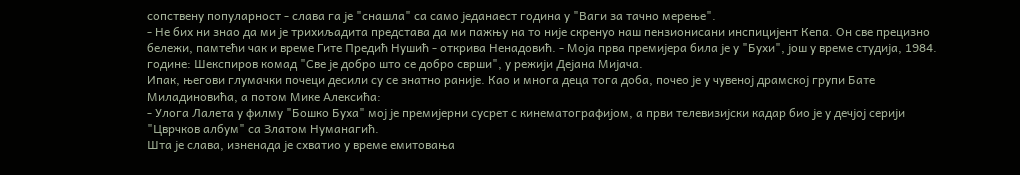сопствену популарност - слава га је "снашла" са само једанаест година у "Ваги за тачно мерење".
- Не бих ни знао да ми је трихиљадита представа да ми пажњу на то није скренуо наш пензионисани инспицијент Кепа. Он све прецизно бележи, памтећи чак и време Гите Предић Нушић - открива Ненадовић. - Моја прва премијера била је у "Бухи", још у време студија, 1984. године: Шекспиров комад "Све је добро што се добро сврши", у режији Дејана Мијача.
Ипак, његови глумачки почеци десили су се знатно раније. Као и многа деца тога доба, почео је у чувеној драмској групи Бате Миладиновића, а потом Мике Алексића:
- Улога Лалета у филму "Бошко Буха" мој је премијерни сусрет с кинематографијом, а први телевизијски кадар био је у дечјој серији "Цврчков албум" са Златом Нуманагић.
Шта је слава, изненада је схватио у време емитовања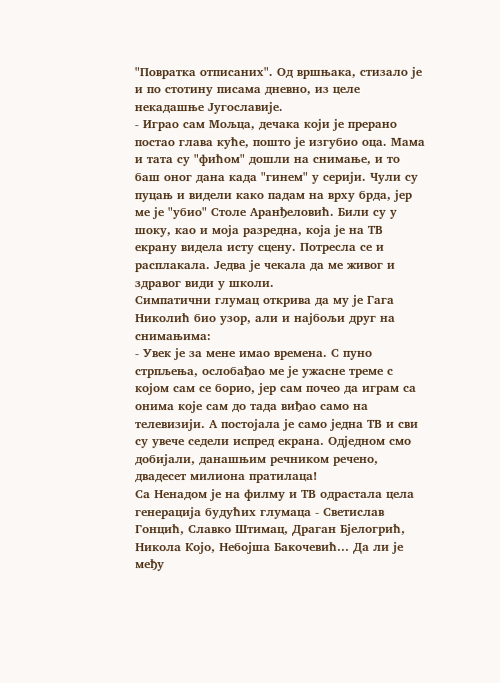"Повратка отписаних". Од вршњака, стизало је и по стотину писама дневно, из целе некадашње Југославије.
- Играо сам Мољца, дечака који је прерано постао глава куће, пошто је изгубио оца. Мама и тата су "фићом" дошли на снимање, и то баш оног дана када "гинем" у серији. Чули су пуцањ и видели како падам на врху брда, јер ме је "убио" Столе Аранђеловић. Били су у шоку, као и моја разредна, која је на ТВ екрану видела исту сцену. Потресла се и расплакала. Једва је чекала да ме живог и здравог види у школи.
Симпатични глумац открива да му је Гага Николић био узор, али и најбољи друг на снимањима:
- Увек је за мене имао времена. С пуно стрпљења, ослобађао ме је ужасне треме с којом сам се борио, јер сам почео да играм са онима које сам до тада виђао само на телевизији. А постојала је само једна ТВ и сви су увече седели испред екрана. Одједном смо добијали, данашњим речником речено, двадесет милиона пратилаца!
Са Ненадом је на филму и ТВ одрастала цела генерација будућих глумаца - Светислав Гонцић, Славко Штимац, Драган Бјелогрић, Никола Којо, Небојша Бакочевић... Да ли је међу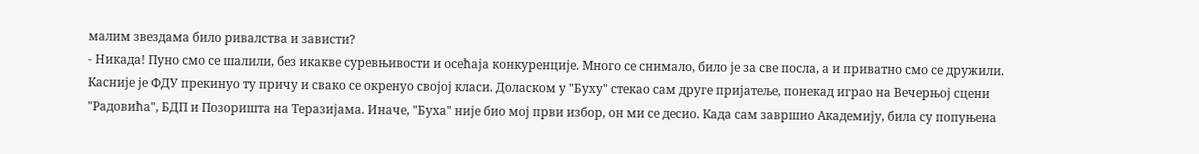малим звездама било ривалства и зависти?
- Никада! Пуно смо се шалили, без икакве суревњивости и осећаја конкуренције. Много се снимало, било је за све посла, а и приватно смо се дружили. Касније је ФДУ прекинуо ту причу и свако се окренуо својој класи. Доласком у "Буху" стекао сам друге пријатеље, понекад играо на Вечерњој сцени "Радовића", БДП и Позоришта на Теразијама. Иначе, "Буха" није био мој први избор, он ми се десио. Када сам завршио Академију, била су попуњена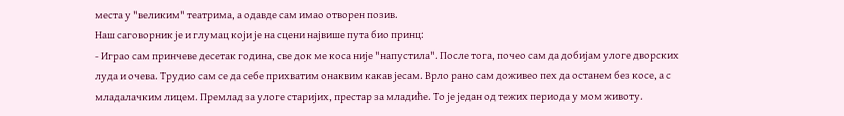места у "великим" театрима, а одавде сам имао отворен позив.
Наш саговорник је и глумац који је на сцени највише пута био принц:
- Играо сам принчеве десетак година, све док ме коса није "напустила". После тога, почео сам да добијам улоге дворских луда и очева. Трудио сам се да себе прихватим онаквим какав јесам. Врло рано сам доживео пех да останем без косе, а с младалачким лицем. Премлад за улоге старијих, престар за младиће. То је један од тежих периода у мом животу.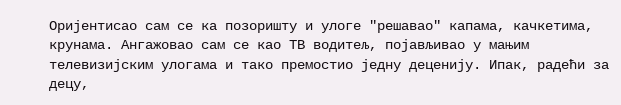Оријентисао сам се ка позоришту и улоге "решавао" капама, качкетима, крунама. Ангажовао сам се као ТВ водитељ, појављивао у мањим телевизијским улогама и тако премостио једну деценију. Ипак, радећи за децу,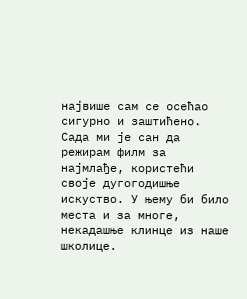највише сам се осећао сигурно и заштићено. Сада ми је сан да режирам филм за најмлађе, користећи своје дугогодишње искуство. У њему би било места и за многе, некадашње клинце из наше школице.